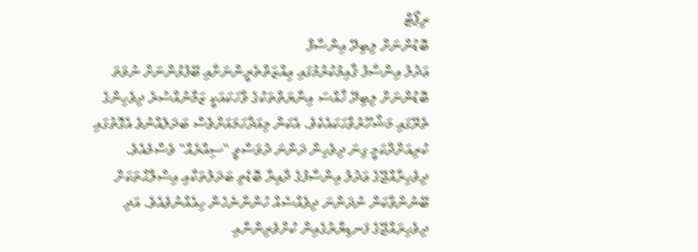ރިޕޯޓް
ބޮޑުންނަށް ލިބިދޭ އިންސާފް
ޢަދުލު އިންސާފު ޤާއިމުކުރުމުގައި ޢިއްޒަތްތެރީންނަށާއި ބޭފުޅުންނަށް ނުވަތަ ބޮޑުންނަށް ލިބިދޭ ޚާއްސަ އިނާޔަތްތަކުގެ ވާހަކައަކީ ޒަމާނުއްސުރެ ދިވެހިންގެ ތެރޭގައި މަޝްހޫރުވާހަކައެކެވެ. އެކަން މިއަދާހަމައަށްވެސް ބަދަލެއްނުވެ އެގޮތުގައި ކުރިއަށްދާކަމީ ގިނަ ދިވެހިން ދަންނަ ދުވަސްވީ "ސިއްރެއް" ވެސްމެއެވެ.
ދިވެހިރާއްޖޭގެ ޢަދުލު އިންސާފުގެ ދާއިރާ ބޮޑެތި ބަދަލުތަކާއި އިސްލާޙްތަކަށް ބޭނުންވާކަން ނުދަންނަ ދިވެއްސެއް ހުންނާނެހެން ހިއެއްނުވެއެވެ. އަދި ދިވެހިރައްޖޭގެ ފަނޑިޔާރުގެއިން ކުށްވެރިންނާއި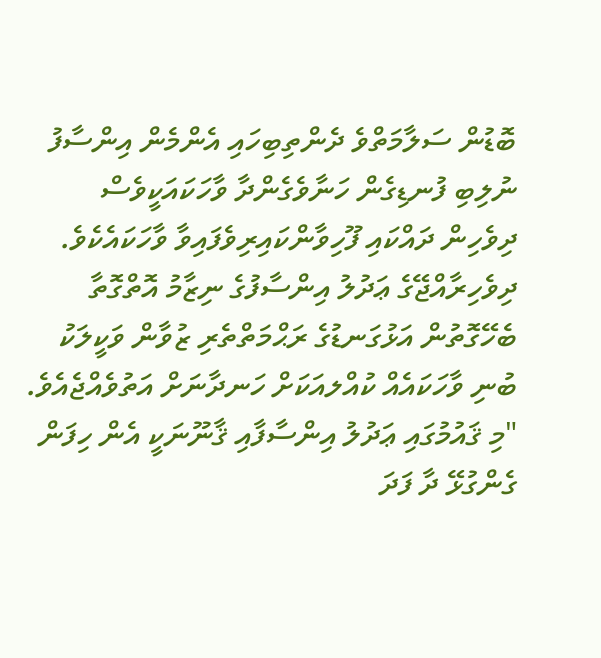ބޮޑުން ސަލާމަތްވެ ދެންތިބިހައި އެންމެން އިންސާފު ނުލިބި ފުނޑިގެން ހަނާވެގެންދާ ވާހަކައަކީވެސް ދިވެހިން ދައްކައި ފޫހިވާންކައިރިވެފައިވާ ވާހަކައެކެވެ.
ދިވެހިރާއްޖޭގެ ޢަދުލު އިންސާފުގެ ނިޒާމު އޮތްގޮތާ ބެހޭގޮތުން އަޅުގަނޑުގެ ރަޙްމަތްތެރި ޒުވާން ވަކީލަކު ބުނި ވާހަކައެއް ކުއްލއަކަށް ހަނދާނަށް އަތުވެއްޖެއެވެ. "މި ޤައުމުގައި ޢަދުލު އިންސާފާއި ޤާނޫނަކީ އެން ހިފަން ގެންގުޅޭ ދާ ފަދަ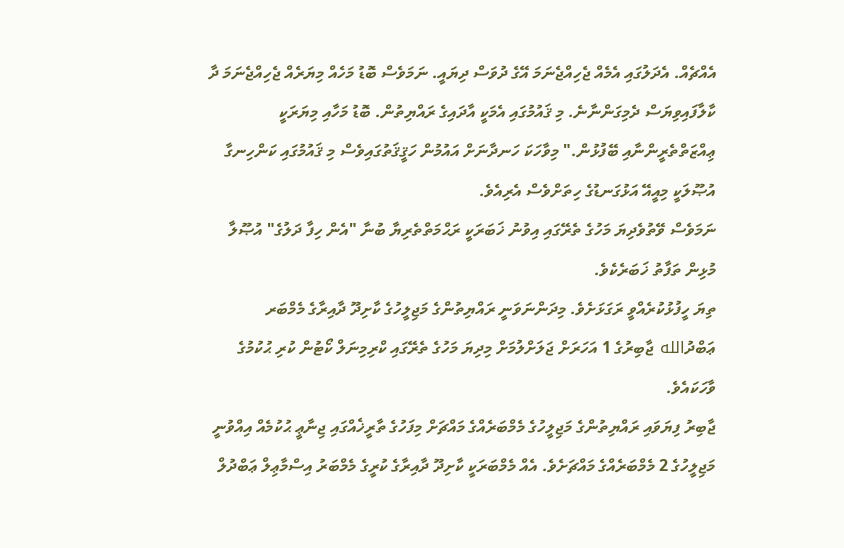އެއްޗެއް. އެދަލުގައި އެމެއް ޖެހިއްޖެނަމަ އޭގެ ދުވަސް ދިޔައީ. ނަމަވެސް ބޮޑު މަހެއް މިޔަރެއް ޖެހިއްޖެނަމަ ދާ ކާލާފައިވިޔަސް ދެމިގަންނާނެ. މި ޤައުމުގައި އެމަކީ އާދައިގެ ރައްޔިތުން. ބޮޑު މަހާއި މިޔަރަކީ ޢިއްޒަތްތެރީންނާއި ބޭފުޅުން." މިވާހަކަ ހަނދާނަށް އައުމުން ހަޤީޤަތުގައިވެސް މި ޤައުމުގައި ކަންހިނގާ އުޞޫލަކީ މިއީއޭ އަޅުގަނޑުގެ ހިތަށްވެސް އެރިއެވެ.
ނަމަވެސް ވޭތުވެދިޔަ މަހުގެ ތެރޭގައި އިވުނު ޚަބަރަކީ ރަޙްމަތްތެރިޔާ ބުނާ "އެން ހިފާ ދަލުގެ" އުޞޫލާ މުޅިން ތަފާތު ޚަބަރެކެވެ.
ތިޔަ ހީފުޅުކުރެއްވީ ރަގަޅަށެވެ. މިދަންނަވަނީ ރައްޔިތުންގެ މަޖިލީހުގެ ކާށިދޫ ދާއިރާގެ މެމްބަރ ޢަބްދުالله ޖާބިރުގެ 1 އަހަރަށް ޖަލަށްލުމަށް މިދިޔަ މަހުގެ ތެރޭގައި ކްރިމިނަލް ކޯޓުން ކުރި ޙުކުމުގެ ވާހަކައެވެ.
ޖާބިރު ފިޔަވައި ރައްޔިތުންގެ މަޖިލީހުގެ މެމްބަރެއްގެ މައްޗަށް މިފަހުގެ ތާރީޚެއްގައި ޖިނާޢީ ޙުކުމެއް އިއްވުނީ މަޖިލީހުގެ 2 މެމްބަރެއްގެ މައްޗަށެވެ. އެއް މެމްބަރަކީ ކާށިދޫ ދާއިރާގެ ކުރީގެ މެމްބަރު އިސްމާޢިލް ޢަބްދުލް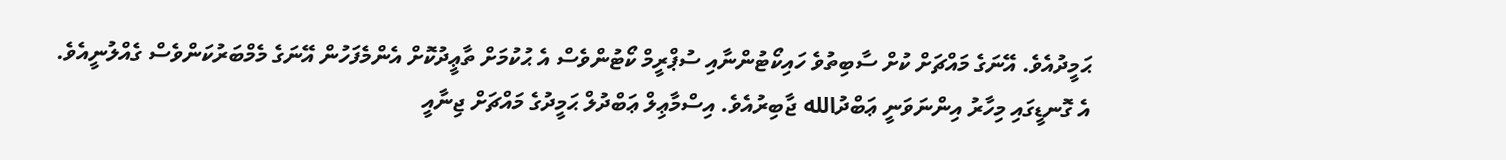ޙަމީދުއެވެ. އޭނަގެ މައްޗަށް ކުށް ސާބިތުވެ ހައިކޯޓުންނާއި ސުޕްރީމް ކޯޓުންވެސް އެ ޙުކުމަށް ތާޢީދުކޮށް އެންމެފަހުން އޭނަގެ މެމްބަރުކަންވެސް ގެއްލުނީއެވެ.
އެ ގޮނޑީގައި މިހާރު އިންނަވަނީ ޢަބްދުالله ޖާބިރުއެވެ. އިސްމާޢިލް ޢަބްދުލް ޙަމީދުގެ މައްޗަށް ޖިނާއީ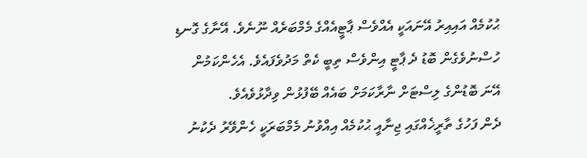ޙުކުމެއް އައިއިރު އޭނައަކީ އެއްވެސް ޕާޓީއެއްގެ މެމްބަރެއް ނޫނެވެ. އޭނާގެ ގޮނޑި ހުސްނުވެގެން ބޮޑު ދެ ޕާޓީ އިންވެސް ތިބީ ކެތް މަދުވެފައެވެ. އެހެންކަމުން އޭނަ ބޮޑުންގެ ލިސްޓަށް ނާރާކަމަށް ބައެއް ބޭފުޅުން ވިދާޅުވެއެވެ.
ދެން ފަހުގެ ތާރީޚެއްގައި ޖިނާއީ ޙުކުމެއް އިއްވުނު މެމްބަރަކީ ހެންވޭރު ދެކުނު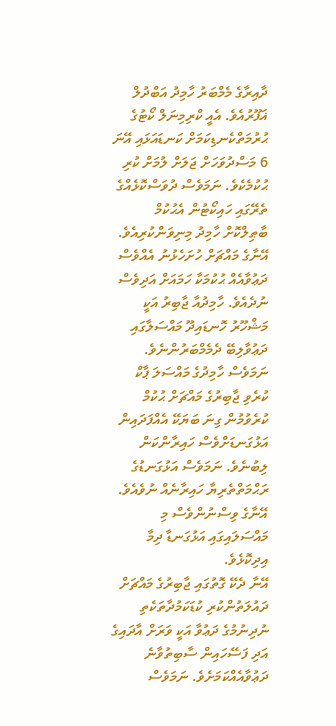ދާއިރާގެ މެމްބަރު ހާމިދު އަބްދުލް ޣަފޫރުއެވެ. އެއީ ކްރިމިނަލް ކޯޓުގެ ޙުރުމަތްކެނޑިކަމަށް ކަނޑައަޅައި އޭނަ 6 މަސްދުވަހަށް ޖަލަށް ލުމަށް ކުރި ޙުކުމެކެވެ. ނަމަވެސް ދުވަސްކޮޅެއްގެ ތެރޭގައި ހައިކޯޓުން އެޙުކުމް ބާޠިލްކޮށް ހާމިދު މިނިވަންކުރިއެވެ.
އޭނާގެ މައްޗަށް ހުށަހެޅުނު އެއްވެސް ދަޢުވާއެއް ޙުކުމަކާ ހަމައަށް އަދިވެސް ނުދެއެވެ. ހާމިދުއާ ޖާބިރު އަކީ މަޝްހޫރު ހޮނޑައިދޫ މައްސަލާގައި ދަޢުވާލިބޭ ދެމެމްބަރުންނެވެ. ނަމަވެސް ހާމިދުގެ މައްސަލަ ޕާކް ކުރެވި ޖާބިރުގެ މައްޗަށް ޙުކުމް ކުރެވުމުން ގިނަ ބަޔަކޭ އެއްފަދައިން އަޅުގަނޑަށްވެސް ހައިރާންކަން ލިބުނެވެ. ނަމަވެސް އަޅުގަނޑުގެ ރަޙްމަތްތެރިޔާ ހައިރާނެއް ނުވެއެވެ. އޭނާގެ ވިސްނުންވެސް މި މައްސަލައިގައި އަޅުގަނޑާ ދިމާ އިދިކޮޅެވެ.
އޭނާ ދެކޭ ގޮތުގައި ޖާބިރުގެ މައްޗަށް ދައުލަތުންކުރި ކުޑަކަމުދާތަކެތި ނުދިނުމުގެ ދަޢުވާ އަކީ ވަރަށް އާދައިގެ އަދި ފަސޭހައިން ސާބިތުވާނެ ދަޢުވާއެއްކަމަށެވެ. ނަމަވެސް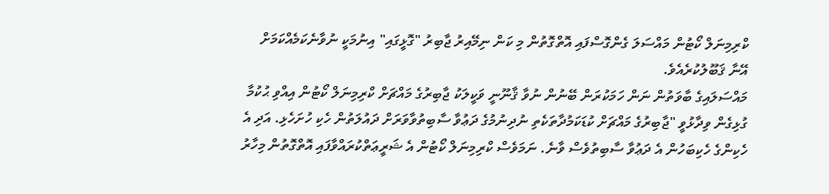ކްރިމިނަލް ކޯޓުން މައްސަލަ ގެންގޮސްފައި އޮތްގޮތުން މި ކަން ނިމޭއިރު ޖާބިރު "ގޮޅީގައި" އިނުމަކީ ނުވާނެކަމެއްކަމަށް އޭނާ ޤަބޫލުކުރެއެވެ.
މައްސަލައިގެ ބާވަތުން ނަން ހަމަކުރަން ބޭނުން ނުވާ ޤާނޫނީ ވަކީލަކު ޖާބިރުގެ މައްޗަށް ކްރިމިނަލް ކޯޓުން އިއްވި ޙުކުމާ ގުޅިގެން ވިދާޅުވީ "ޖާބިރުގެ މައްޗަށް ކުޑަކަމުދާތަކެތި ނުދިނުމުގެ ދަޢުވާ ސާބިތުވާވަރަށް ދައުލަތުން ހެކި ހުށަހެޅި. އަދި އެ ހެކިންގެ ހެކިބަހުން އެ ދަޢުވާ ސާބިތުވެސް ވާނެ. ނަމަވެސް ކްރިމިނަލް ކޯޓުން އެ ޝަރީޢަތްކުރައްވާފައި އޮތްގޮތުން މިހާރު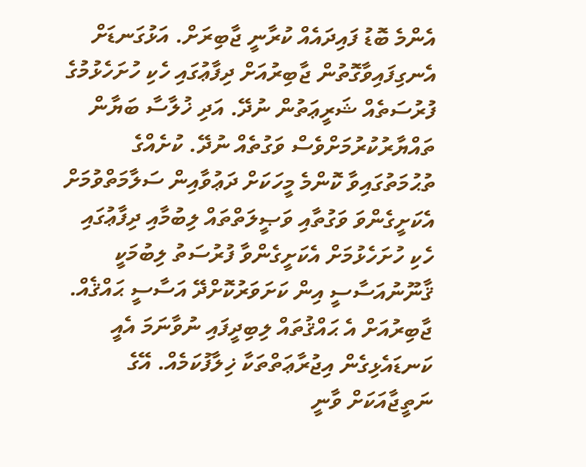އެންމެ ބޮޑު ފައިދައެއް ކުރާނީ ޖާބިރަށް. އަޅުގަނޑަށް އެނގިފައިވާގޮތުން ޖާބިރުއަށް ދިފާޢުގައި ހެކި ހުށަހެޅުމުގެ ފުރުސަތެއް ޝަރީޢަތުން ނުދޭ. އަދި ޚުލާސާ ބަޔާން ތައްޔާރުކުރުމަށްވެސް ވަގުތެއް ނުދޭ. ކުށެއްގެ ތުޙުމަތުގައިވާ ކޮންމެ މީހަކަށް ދަޢުވާއިން ސަލާމަތްވުމަށް އެކަށީގެންވަ ވަގުތާއި ވަޞީލަތްތައް ލިބުމާއި ދިފާޢުގައި ހެކި ހުށަހެޅުމަށް އެކަށީގެންވާ ފުރުސަތު ލިބުމަކީ ޤާނޫނުއަސާސީ އިން ކަށަވަރުކޮށްދޭ އަސާސީ ޙައްޤެއް. ޖާބިރުއަށް އެ ޙައްޤުތައް ލިބިދީފައި ނުވާނަމަ އެއީ ކަނޑައެޅިގެން އިޖުރާޢަތްތަކާ ޚިލާފުކަމެއް. އޭގެ ނަތީޖާއަކަށް ވާނީ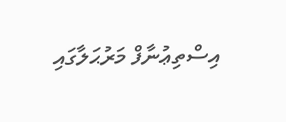އިސްތިޢުނާފް މަރުޙަލާގައި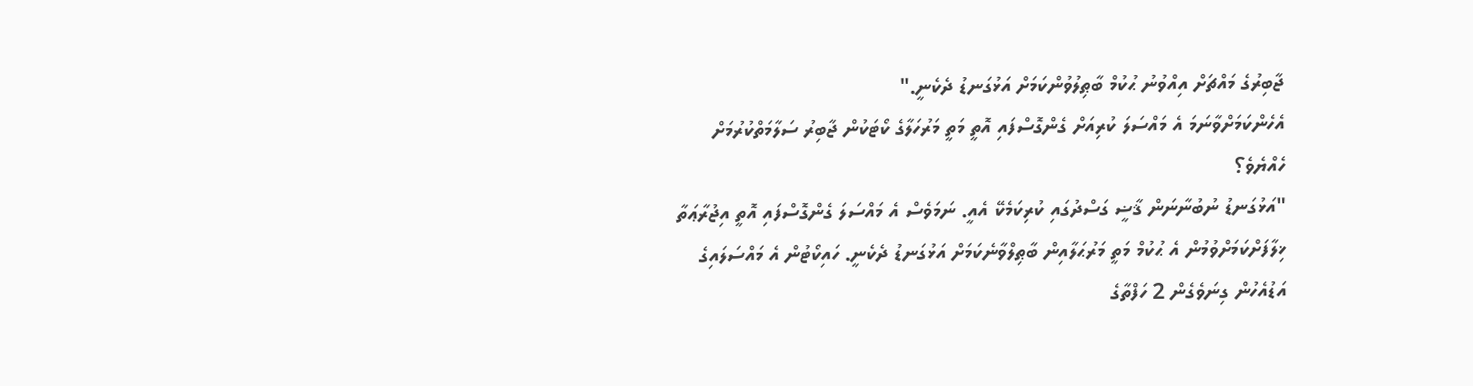ޖާބިރުގެ މައްޗަށް އިއްވުނު ޙުކުމް ބާޠިލުވުންކަމަށް އަޅުގަނޑު ދެކެނީ."
އެހެންކަމަށްވާނަމަ އެ މައްސަލަ ކުރިއަށް ގެންގޮސްފައި އޮތީ މަތީ މަރުހަލާގެ ކޯޓަކުން ޖާބިރު ސަލާމަތްކުރުމަށް ހެއްޔެވެ؟
"އަޅުގަނޑު ނުބުނާނަން ޤާޟީ ގަސްދުގައި ކުރިކަމެކޭ އެއީ. ނަމަވެސް އެ މައްސަލަ ގެންގޮސްފައި އޮތީ އިޖުރާޢަތާ ޚިލާފަށްކަމަށްވުމުން އެ ޙުކުމް މަތީ މަރުޙަލާއިން ބާޠިލްވާނެކަމަށް އަޅުގަނޑު ދެކެނީ. ހައިކޯޓުން އެ މައްސަލައިގެ އަޑުއެހުން ގިނަވެގެން 2 ހަފްތާގެ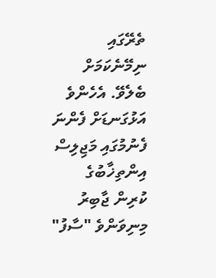ތެރޭގައި ނިމޭނެކަމަށް ބެލެވޭ. އެހެންވެ އަޅުގަނޑަށް ފެންނަ ފެނުމުގައި މަޖިލިސް އިންތިޚާބުގެ ކުރިން ޖާބިރު މިނިވަންވެ "ސާފު"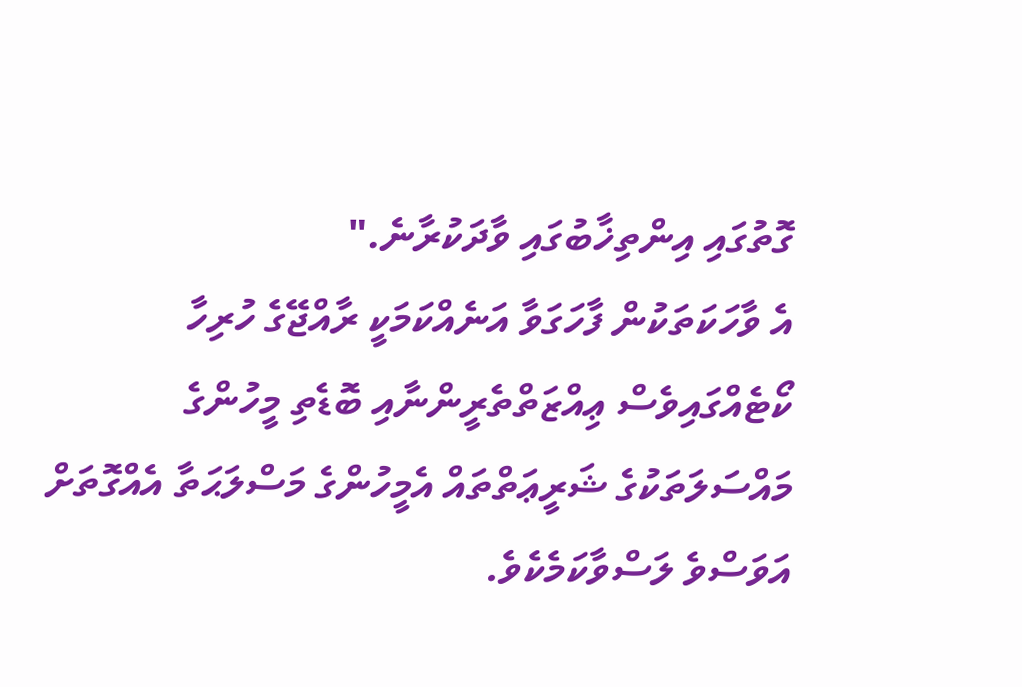ގޮތުގައި އިންތިޚާބުގައި ވާދަކުރާނެ."
އެ ވާހަކަތަކުން ފާހަގަވާ އަނެއްކަމަކީ ރާއްޖޭގެ ހުރިހާ ކޯޓެއްގައިވެސް ޢިއްޒަތްތެރީންނާއި ބޮޑެތި މީހުންގެ މައްސަލަތަކުގެ ޝަރީޢަތްތައް އެމީހުންގެ މަސްލަޙަތާ އެއްގޮތަށް އަވަސްވެ ލަސްވާކަމެކެވެ.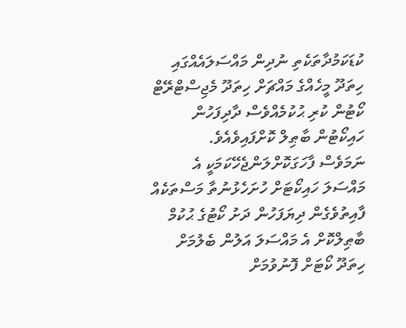ކުޑަކަމުދާތަކެތި ނުދިން މައްސަލައެއްގައި ހިތަދޫ މީހެއްގެ މައްޗަށް ހިތަދޫ މެޖިސްޓްރޭޓް ކޯޓުން ކުރި ޙުކުމެއްވެސް ދާދިފަހުން ހައިކޯޓުން ބާޠިލް ކޮށްފައިވެއެވެ.
ނަމަވެސް ފާހަގަކޮށްލަންޖެހޭކަމަކީ އެ މައްސަލަ ހައިކޯޓަށް ހުށަހެޅުނުތާ މަސްތަކެއް ފާއިތުވެގެން ދިޔަފަހުން ދަށު ކޯޓުގެ ޙުކުމް ބާޠިލްކޮށް އެ މައްސަލަ އަލުން ބެލުމަށް ހިތަދޫ ކޯޓަށް ފޮނުވުމަށް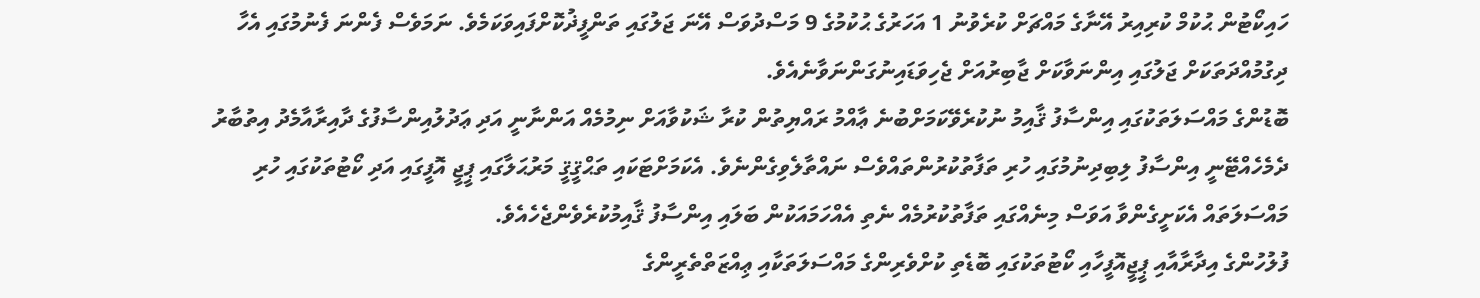ހައިކޯޓުން ޙުކުމް ކުރިއިރު އޭނާގެ މައްޗަށް ކުރެވުނު 1 އަހަރުގެ ޙުކުމުގެ 9 މަސްދުވަސް އޭނަ ޖަލުގައި ތަންފީޛުކޮށްފައިވަކަމެވެ. ނަމަވެސް ފެންނަ ފެނުމުގައި އެހާ ދިގުމުއްދަތަކަށް ޖަލުގައި އިންނަވާކަށް ޖާބިރުއަށް ޖެހިވަޑައިނުގަންނަވާނެއެވެ.
ބޮޑުންގެ މައްސަލަތަކުގައި އިންސާފު ޤާއިމު ނުކުރެވޭކަމަށްބުނެ ޢާއްމު ރައްޔިތުން ކުރާ ޝަކުވާއަށް ނިމުމެއް އަންނާނީ އަދި ޢަދުލުއިންސާފުގެ ދާއިރާއާމެދު އިތުބާރު ދެމެހެއްޓޭނީ އިންސާފު ލިބިދިނުމުގައި ހުރި ތަފާތުކުރުންތައްވެސް ނައްތާލެވިގެންނެވެ. އެކަމަށްޓަކައި ތަޙްޤީޤީ މަރުޙަލާގައި ޕީޖީ އޮފީގައި އަދި ކޯޓުތަކުގައި ހުރި މައްސަލަތައް އެކަށީގެންވާ އަވަސް މިނެއްގައި ތަފާތުކުރުމެއް ނެތި އެއްހަމައަކުން ބަލައި އިންސާފު ޤާއިމުކުރެވެންޖެހެއެވެ.
ފުލުހުންގެ އިދާރާއާއި ޕީޖީއޮފީހާއި ކޯޓުތަކުގައި ބޮޑެތި ކުށްވެރިންގެ މައްސަލަތަކާއި ޢިއްޒަތްތެރީންގެ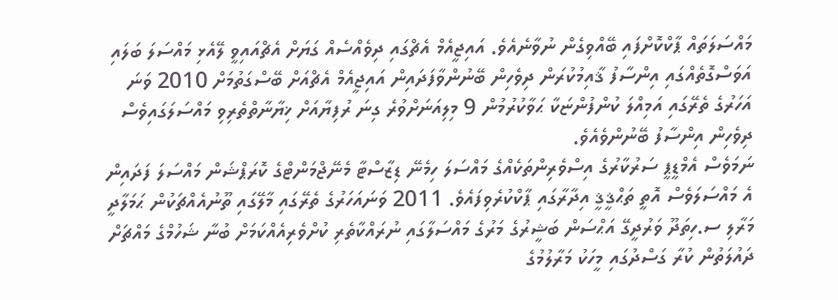މައްސަލަތައް ޕާކްކޮށްފައި ބޭއްވިގެން ނުވާނެއެވެ. އައިޖީއެމް އެޗްގައި ދިވެއްސެއް ގަޔަށް އެޗްއައިވީ ލޭއެޅި މައްސަލަ ބަލައި އަވަސްގޮތެއްގައި އިންސާފު ޤާއިމުކުރަން ދިވެހިން ބޭނުންވާފަދައިން އައިޖީއެމް އެޗްއަށް ބޭސްގަތުމަށް 2010 ވަނަ އަހަރުގެ ތެރޭގައި އަމިއްލަ ކުންފުންޏަކާ ޙަވާކުރުމުން 9 މިލިއަނަށްވުރެ ގިނަ ރުފިޔާއަށް ޚިޔާނާތްތެރިވި މައްސަލަގައިވެސް ދިވެހިން އިންސާފު ބޭނުންވެއެވެ.
ނަމަވެސް އެމްޑީޕީ ސަރުކާރުގެ އިސްވެރިންތަކެއްގެ މައްސަލަ ހިމެނޭ ޑިޒާސްޓާ މެނޭޖްމަންޓްގެ ކޮރަޕްޝަން މައްސަލަ ފަދައިން އެ މައްސަލަވެސް އޮތީ ތަޙްޤީޤީ އިދާރާގައި ޕާކްކުރެވިފައެވެ. 2011 ވަނައަހަރުގެ ތެރޭގައި މާލޭގައި ތޫނުއެއްޗަކުން ޙަމަލާދީ މަރާލި ސ.ހިތަދޫ ވަރުދީގޭ އަޙްސަން ބަޝީރުގެ މަރުގެ މައްސަލާގައި ނުރައްކާތެރި ކުށްވެރިއެއްކަމަށް ބުނާ ޝަހުމްގެ މައްޗަށް ދައުލަތުން ކުރާ ގަސްދުގައި މީހަކު މަރާލުމުގެ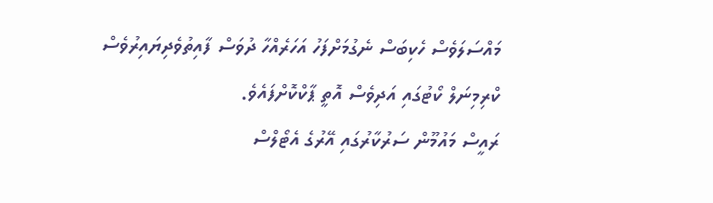މައްސަލަވެސް ހެކިބަސް ނެގުމަށްފަހު އަހަރެއްހާ ދުވަސް ފާއިތުވެދިޔައިރުވެސް ކްރިމިނަލް ކޯޓުގައި އަދިވެސް އޮތީ ޕާކްކޮށްފައެވެ.
ރައީސް މައުމޫން ސަރުކާރުގައި އޭރުގެ އެޓޯލްސް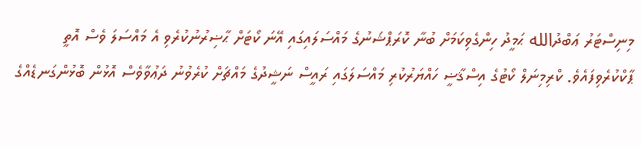މިނިސްޓަރު ޢަބްދުالله ޙަމީދު ހިންގެވިކަމަށް ބުނާ ކޮރަޕްޝަނުގެ މައްސަލައިގައި އޭނަ ކޯޓަށް ޙާޟިރުނުކުރެވި އެ މައްސަލަ ވެސް އޮތީ ޕާކްކުރެވިފައެވެ. ކްރިމިނަލް ކޯޓުގެ އިސްޤާޟީ ހައްޔަރުކުރި މައްސަލަގައި ރައީސް ނަޝީދުގެ މައްޗަށް ކުރެވުނު ދަޢުވާވެސް އޮޅުން ބޮޅުންގަނޑެއްގެ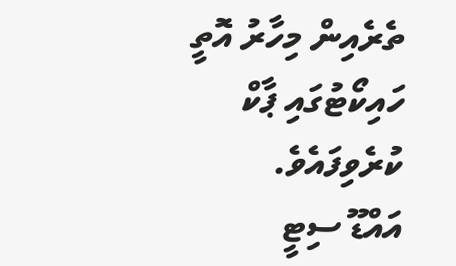ތެރެއިން މިހާރު އޮތީ ހައިކޯޓުގައި ޕާކް ކުރެވިފައެވެ.
އައްޑޫ ސިޓީ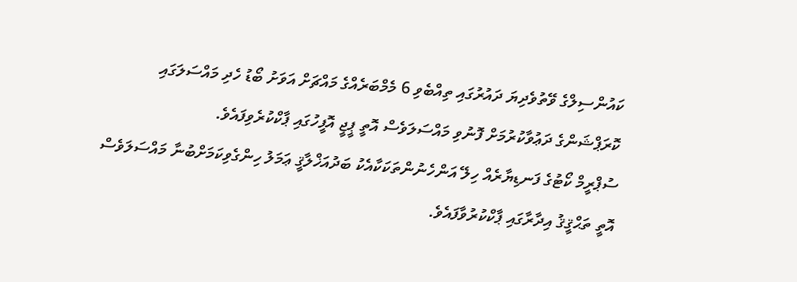ކައުންސިލްގެ ވޭތުވެދިޔަ ދައުރުގައި ތިއްބެވި 6 މެމްބަރެއްގެ މައްޗަށް އަވަށު ބޯޑު ހެދި މައްސަލަގައި ކޮރަޕްޝަންގެ ދަޢުވާކުރުމަށް ފޮނުވި މައްސަލަވެސް އޮތީ ޕީޖީ އޮފީހުގައި ޕާކްކުރެވިފައެވެ.
ސުޕްރީމް ކޯޓުގެ ފަނޑިޔާރެއް ހިލޭ އަންހެނުންތަކަކާއެކު ބަދުއަޚްލާޤީ ޢަމަލު ހިންގެވިކަމަށްބުނާ މައްސަލަވެސް އޮތީ ތަޙްޤީޤު އިދާރާގައި ޕާކްކުރުވާފައެވެ.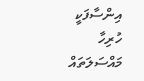އިންސާފަކީ ހުރިހާ މައްސަލަތައް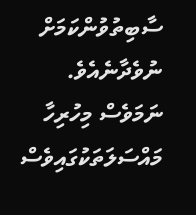ސާބިތުވުންކަމަށް ނުވެދާނެއެވެ. ނަމަވެސް މިހުރިހާ މައްސަލަތަކުގައިވެސް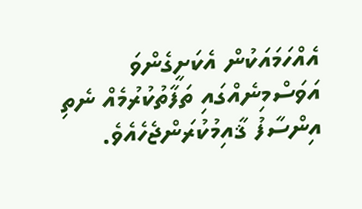އެއްހަމައަކުން އެކަށީގެންވަ އަވަސްމިނެއްގައި ތަފާތުކުރުމެއް ނެތި އިންސާފު ޤާއިމުކުރަންޖެހެއެވެ.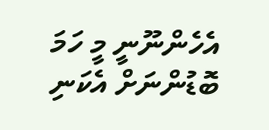އެހެންނޫނީ މީ ހަމަ ބޮޑުންނަށް އެކަނި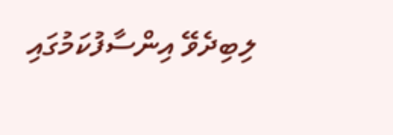ލިބިދެވޭ އިންސާފުކަމުގައި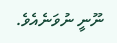ނޫނީ ނުވަނެއެވެ.